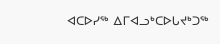ᐊᑕᐅᓯᖅ ᐃᒥᐊᓗᒃᑕᐅᒐᔪᒃᑐᖅ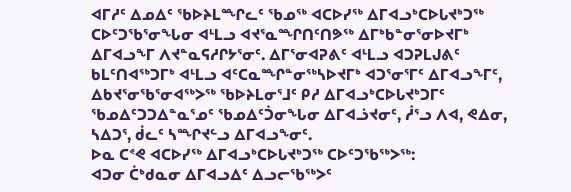ᐊᒥᓱᑦ ᐃᓄᐃᑦ ᖃᐅᔨᒪᙱᓚᑦ ᖃᓄᖅ ᐊᑕᐅᓯᖅ ᐃᒥᐊᓗᒃᑕᐅᒐᔪᒃᑐᖅ ᑕᐅᑦᑐᖃᕐᓂᖓᓂ ᐊᒻᒪᓗ ᐊᔪᕐᓇᙱᑎᑦᑎᕗᖅ ᐃᒥᒃᑲᓐᓂᕐᓂᐅᔪᒥᒃ ᐃᒥᐊᓗᖕᒥ ᐱᔪᓐᓇᕋᓱᒋᔭᕐᓂᑦ. ᐃᒥᕐᓂᐊᕈᕕᑦ ᐊᒻᒪᓗ ᐊᑐᕈᒪᒍᕕᑦ ᑲᒪᑦᑎᐊᖅᑐᒥᒃ ᐊᒻᒪᓗ ᐊᑦᑕᓇᙱᓐᓂᖅᓴᐅᔪᒥᒃ ᐊᑐᕐᓂᕐᒥᑦ ᐃᒥᐊᓗᖕᒥᑦ, ᐃᑲᔪᕐᓂᖃᕐᓂᐊᖅᐳᖅ ᖃᐅᔨᒪᓂᕐᒧᑦ ᑭᓱ ᐃᒥᐊᓗᒃᑕᐅᒐᔪᒃᑐᒥᑦ ᖃᓄᐃᑦᑐᑐᐃᓐᓇᕐᓄᑦ ᖃᓄᐃᑦᑑᓂᖓᓂ ᐃᒥᐊᓘᔪᓂᑦ, ᓲᕐᓗ ᐱᐊ, ᕙᐃᓂ, ᓴᐃᑐᕐ, ᑰᓚᑦ ᓴᙱᔪᓪᓗ ᐃᒥᐊᓗᖕᓂᑦ.
ᐅᓇ ᑕᕝᕙ ᐊᑕᐅᓯᖅ ᐃᒥᐊᓗᒃᑕᐅᒐᔪᒃᑐᖅ ᑕᐅᑦᑐᖃᖅᐳᖅ:
ᐊᑐᓂ ᑖᒃᑯᓇᓂ ᐃᒥᐊᓗᐃᑦ ᐃᓗᓕᖃᖅᐳᑦ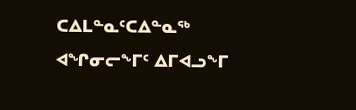ᑕᐃᒪᓐᓇᑦᑕᐃᓐᓇᖅ ᐊᖏᓂᓕᖕᒥᑦ ᐃᒥᐊᓗᖕᒥ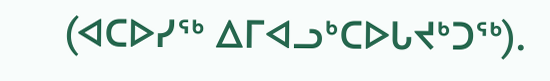(ᐊᑕᐅᓯᖅ ᐃᒥᐊᓗᒃᑕᐅᒐᔪᒃᑐᖅ).